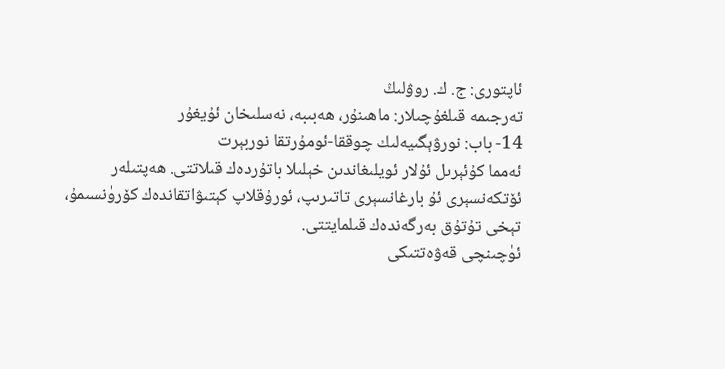ئاپتورى: ج. ك. روۋلىڭ
تەرجىمە قىلغۇچىلار: ماھىنۇر، ھەبىبە، نەسلىخان ئۇيغۇر
14- باب: نورۋېگىيەلىك چوققا-ئومۇرتقا نوربېرت
ئەمما كۇئېرىل ئۇلار ئويلىغاندىن خېلىلا باتۇردەك قىلاتتى. ھەپتىلەر ئۆتكەنسېرى ئۇ بارغانسېرى تاتىرىپ، ئورۇقلاپ كېتىۋاتقاندەك كۆرۈنسىمۇ، تېخى تۇتۇق بەرگەندەك قىلمايتتى.
ئۈچىنچى قەۋەتتىكى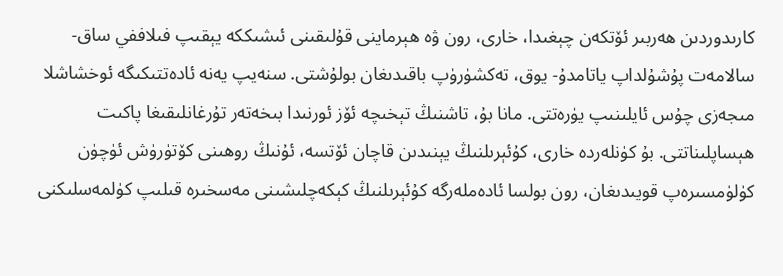كارىدوردىن ھەربىر ئۆتكەن چېغىدا، خارى، رون ۋە ھېرماينى قۇلىقىنى ئىشىككە يېقىپ فىلاففي ساق- سالامەت پۇشۇلداپ ياتامدۇ- يوق، تەكشۈرۈپ باقىدىغان بولۇشتى. سنەيپ يەنە ئادەتتىكىگە ئوخشاشلا مىجەزى چۇس ئايلىنىپ يۈرەتتى. مانا بۇ، تاشنىڭ تېخىچە ئۆز ئورنىدا بىخەتەر تۇرغانلىقىغا پاكىت ھېساپلىناتتى. بۇ كۈنلەردە خارى، كۇئېرىلنىڭ يېنىدىن قاچان ئۆتسە، ئۇنىڭ روھىنى كۆتۈرۈش ئۈچۈن كۈلۈمسىرەپ قويىدىغان، رون بولسا ئادەملەرگە كۇئېرىلنىڭ كېكەچلىشىنى مەسخىرە قىلىپ كۈلمەسلىكنى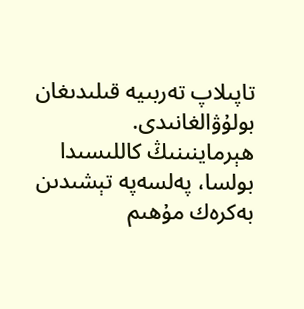تاپىلاپ تەربىيە قىلىدىغان بولۇۋالغانىدى.
ھېرماينىنىڭ كاللىسىدا بولسا، پەلسەپە تېشىدىن بەكرەك مۇھىم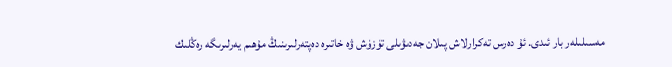مەسىلىلەر بار ئىدى. ئۇ دەرس تەكرارلاش پىلان جەدىۋىلى تۈزۈش ۋە خاتىرە دەپتەرلىرىنىڭ مۇھىم يەرلىرىگە رەڭلىك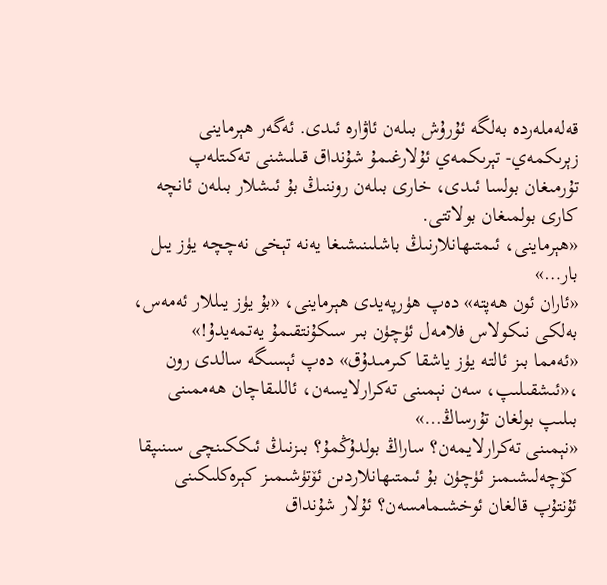قەلەملەردە بەلگە ئۇرۇش بىلەن ئاۋارە ئىدى. ئەگەر ھېرماينى زېرىكمەي- تېرىكمەي ئۇلارغىمۇ شۇنداق قىلىشنى تەكىتلەپ تۇرمىغان بولسا ئىدى، خارى بىلەن روننىڭ بۇ ئىشلار بىلەن ئانچە كارى بولمىغان بولاتتى.
«ھېرماينى، ئىمتىھانلارنىڭ باشلىنىشىغا يەنە تېخى نەچچە يۈز يىل بار…»
«ئاران ئون ھەپتە» دەپ ھۈرپەيدى ھېرماينى، «بۇ يۈز يىللار ئەمەس، بەلكى نىكولاس فلامەل ئۈچۈن بىر سىكۇنتقىمۇ يەتمەيدۇ!»
«ئەمما بىز ئالتە يۈز ياشقا كىرمىدۇق» دەپ ئېسىگە سالدى رون ،«ئىشقىلىپ، سەن نېمىنى تەكرارلايسەن، ئاللىقاچان ھەممىنى بىلىپ بولغان تۇرساڭ…»
«نېمىنى تەكرارلايمەن؟ ساراڭ بولدۇڭمۇ؟ بىزنىڭ ئىككىنچى سىنىپقا كۆچەلىشىمىز ئۈچۈن بۇ ئىمتىھانلاردىن ئۆتۈشىمىز كېرەكلىكىنى ئۇنتۇپ قالغان ئوخشىمامسەن؟ ئۇلار شۇنداق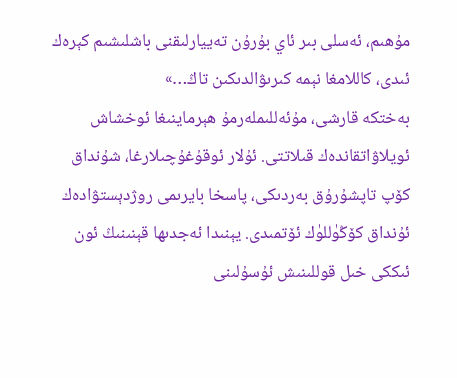مۇھىم، ئەسلى بىر ئاي بۇرۇن تەييارلىقنى باشلىشىم كېرەك ئىدى، كاللامغا نېمە كىرىۋالدىكىن تاڭ…»
بەختكە قارشى، مۇئەللىملەرمۇ ھېرماينىغا ئوخشاش ئويلاۋاتقاندەك قىلاتتى. ئۇلار ئوقۇغۇچىلارغا، شۇنداق كۆپ تاپشۇرۇق بەردىكى، پاسخا بايرىمى روژدېستۋادەك ئۇنداق كۆڭۈللۈك ئۆتمىدى. يېنىدا ئەجدىھا قېنىنىڭ ئون ئىككى خىل قوللىنىش ئۇسۇلىنى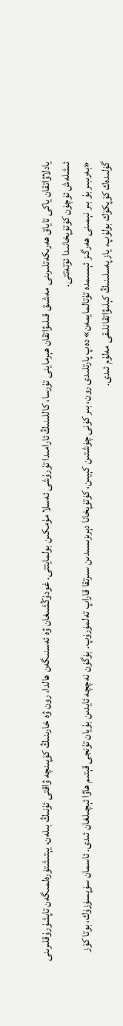يادلاۋاتقان ياكى تاياق ھەرىكەتلىرىنى مەشىق قىلىۋاتقان ھېرماينى تۇرسا، كاللىنىڭ ئارامىدا تۇرۇشى ئەسلا مۇمكىن بولمايتتى. غودۇڭشىغان ۋە ئەسنىگەن ھالدا، رون ۋە خارىنىڭ كۆپىنچە ۋاقتى ئۇنىڭ بىلەن، يېتىشتۈرەلمىگەن تاپشۇرۇقلىرىنى ئىشلەش ئۈچۈن كۈتۈپخانىدا ئۆتەتتى.
«بەرىبىر بۇ بىر نېمىنى ھەرگىز ئېسىمدە تۇتالمايمەن» دەپ پارتلىدى رون، بىر كۈنى چۈشتىن كېيىن، كۈتۈپخانا دېرىزىسىدىن سىرتقا قاراپ تەلمۈرۈپ. بۈگۈن نەچچە ئايدىن بۇيان تۇنجى قېتىم ھاۋا ئېچىلغان ئىدى. ئاسمان سۈپسۈزۈك، بوتا كۆز گۈلىدەك كۆپكۆك بولۇپ، ياز پەسلىنىڭ كېلىۋاتقانلىقى مەلۇم ئىدى.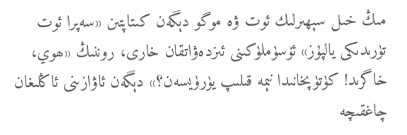مىڭ خىل سېھىرلىك ئوت ۋە موگو دېگەن كىتاپتىن «سەپرا ئوت تۈرىدىكى يالپۇز» ئۆسۈملۈكىنى ئىزدەۋاتقان خارى، روننىڭ «ھوي، خاگرىد! كۈتۈپخانىدا نېمە قىلىپ يۈرۈيسەن؟» دېگەن ئاۋازىنى ئاڭلىغان چاغقىچە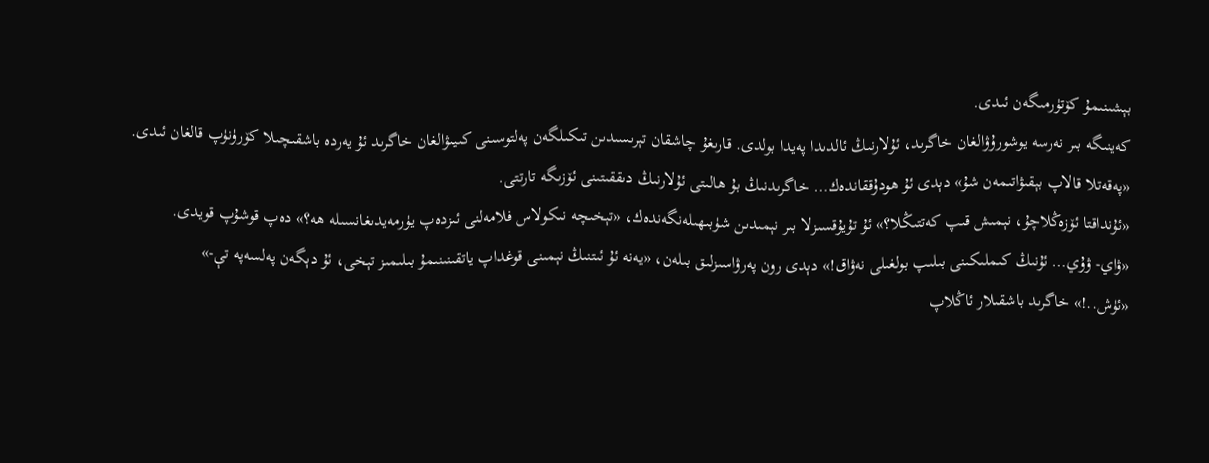بېشىنىمۇ كۆتۈرمىگەن ئىدى.
كەينىگە بىر نەرسە يوشورۇۋالغان خاگرىد، ئۇلارنىڭ ئالدىدا پەيدا بولدى. قارىغۇ چاشقان تېرىسىدىن تىكىلگەن پەلتوسىنى كىيىۋالغان خاگرىد ئۇ يەردە باشقىچىلا كۆرۈنۈپ قالغان ئىدى.
«پەقەتلا قالاپ بېقىۋاتىمەن شۇ» دېدى ئۇ ھودۇققاندەك… خاگرىدنىڭ بۇ ھالىتى ئۇلارنىڭ دىققىتىنى ئۆزىگە تارتتى.
«ئۇنداقتا ئۆزەڭلاچۇ، نېمىش قىپ كەتتىڭلا؟» ئۇ تۇيۇقسىزلا بىر نېمىدىن شۈبىھىلەنگەندەك، «تېخىچە نىكولاس فلامەلنى ئىزدەپ يۈرمەيدىغانسىلە ھە؟» دەپ قوشۇپ قويدى.
«ۋاي- ۋۇي… ئۇنىڭ كىملىكىنى بىلىپ بولغىلى نەۋاق!» دېدى رون پەرۋاسىزلىق بىلەن، «يەنە ئۇ ئىتنىڭ نېمىنى قوغداپ ياتقىنىنىمۇ بىلىمىز تېخى، ئۇ دېگەن پەلسەپە تې-»
«ئۈش..!» خاگرىد باشقىلار ئاڭلاپ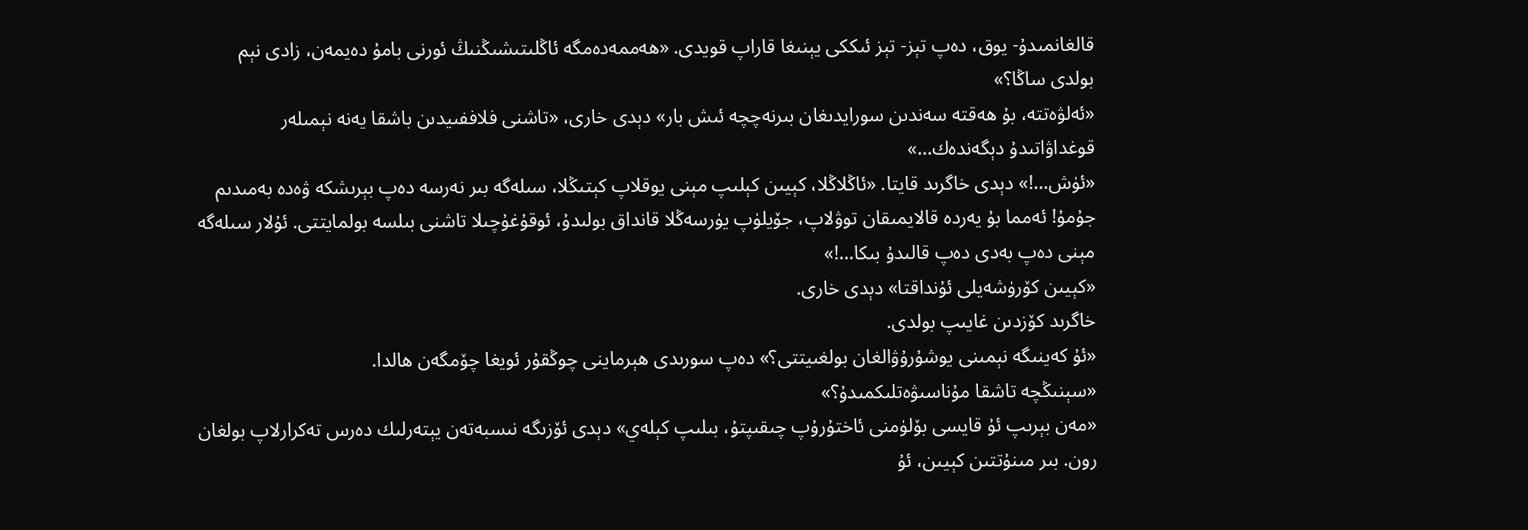قالغانمىدۇ- يوق، دەپ تېز- تېز ئىككى يېنىغا قاراپ قويدى. «ھەممەدەمگە ئاڭلىتىشىڭنىڭ ئورنى بامۇ دەيمەن، زادى نېم بولدى ساڭا؟»
«ئەلۋەتتە، بۇ ھەقتە سەندىن سورايدىغان بىرنەچچە ئىش بار» دېدى خارى، «تاشنى فلاففىيدىن باشقا يەنە نېمىلەر قوغداۋاتىدۇ دېگەندەك…»
«ئۈش…!» دېدى خاگرىد قايتا. «ئاڭلاڭلا، كېيىن كېلىپ مېنى يوقلاپ كېتىڭلا، سىلەگە بىر نەرسە دەپ بېرىشكە ۋەدە بەمىدىم جۇمۇ! ئەمما بۇ يەردە قالايمىقان توۋلاپ، جۆيلۈپ يۈرسەڭلا قانداق بولىدۇ، ئوقۇغۇچىلا تاشنى بىلسە بولمايتتى. ئۇلار سىلەگە مېنى دەپ بەدى دەپ قالىدۇ بىكا…!»
«كېيىن كۆرۈشەيلى ئۇنداقتا» دېدى خارى.
خاگرىد كۆزدىن غايىپ بولدى.
«ئۇ كەينىگە نېمىنى يوشۇرۇۋالغان بولغىيتتى؟» دەپ سورىدى ھېرماينى چوڭقۇر ئويغا چۆمگەن ھالدا.
«سېنىڭچە تاشقا مۇناسىۋەتلىكمىدۇ؟»
«مەن بېرىپ ئۇ قايسى بۆلۈمنى ئاختۇرۇپ چىقىپتۇ، بىلىپ كېلەي» دېدى ئۆزىگە نىسبەتەن يېتەرلىك دەرس تەكرارلاپ بولغان رون. بىر مىنۇتتىن كېيىن، ئۇ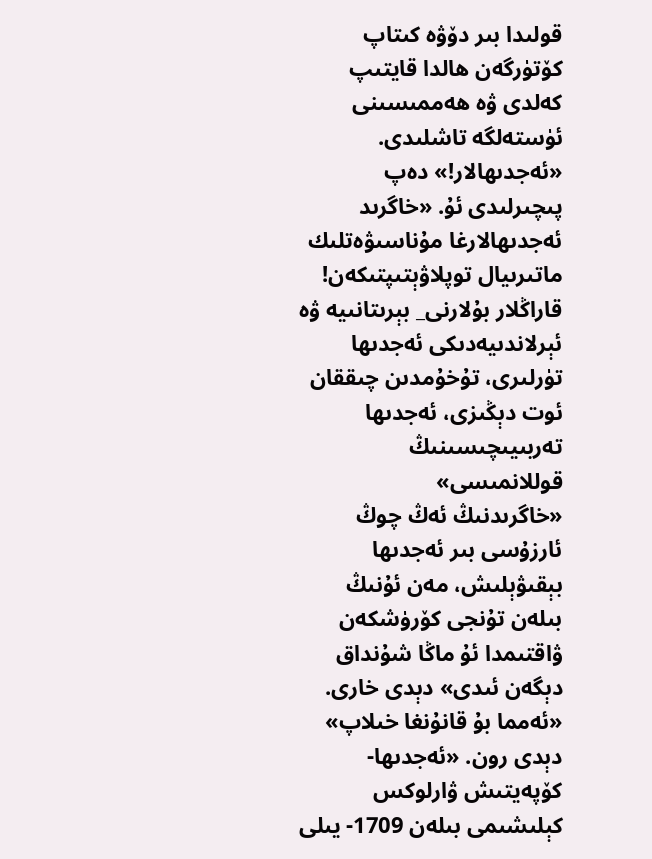قولىدا بىر دۆۋە كىتاپ كۆتۈرگەن ھالدا قايتىپ كەلدى ۋە ھەممىسىنى ئۈستەلگە تاشلىدى.
«ئەجدىھالار!» دەپ پىچىرلىدى ئۇ. «خاگرىد ئەجدىھالارغا مۇناسىۋەتلىك ماتىرىيال توپلاۋېتىپتىكەن! قاراڭلار بۇلارنى_ بېرىتانىيە ۋە ئېرلاندىيەدىكى ئەجدىھا تۈرلىرى، تۇخۇمدىن چىققان ئوت دېڭىزى، ئەجدىھا تەربىيىچىسىنىڭ قوللانمىسى»
«خاگرىدنىڭ ئەڭ چوڭ ئارزۇسى بىر ئەجدىھا بېقىۋېلىش، مەن ئۇنىڭ بىلەن تۇنجى كۆرۈشكەن ۋاقتىمدا ئۇ ماڭا شۇنداق دېگەن ئىدى» دېدى خارى.
«ئەمما بۇ قانۇنغا خىلاپ» دېدى رون. «ئەجدىھا-كۆپەيتىش ۋارلوكس كېلىشىمى بىلەن 1709- يىلى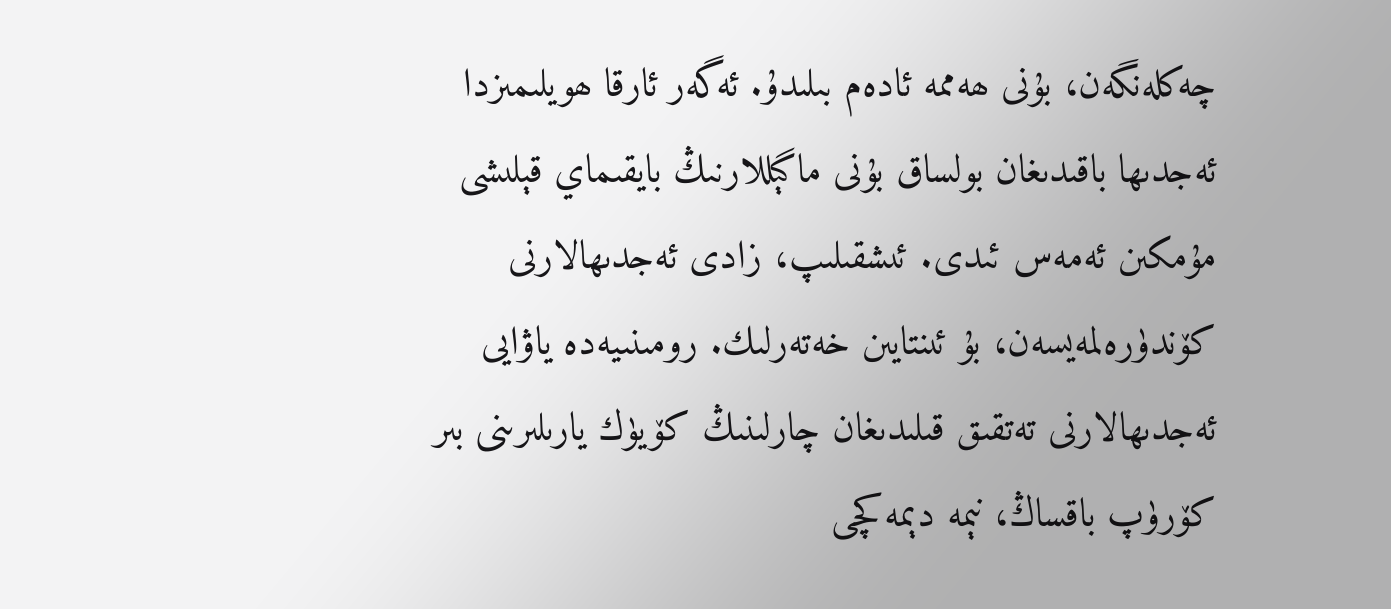چەكلەنگەن، بۇنى ھەممە ئادەم بىلىدۇ. ئەگەر ئارقا ھويلىمىزدا ئەجدىھا باقىدىغان بولساق بۇنى ماگېللارنىڭ بايقىماي قېلىشى مۇمكىن ئەمەس ئىدى. ئىشقىلىپ، زادى ئەجدىھالارنى كۆندۈرەلمەيسەن، بۇ ئىنتايىن خەتەرلىك. رومىنىيەدە ياۋايى ئەجدىھالارنى تەتقىق قىلىدىغان چارلىنىڭ كۆيۈك يارىلىرىنى بىر كۆرۈپ باقساڭ، نېمە دېمەكچى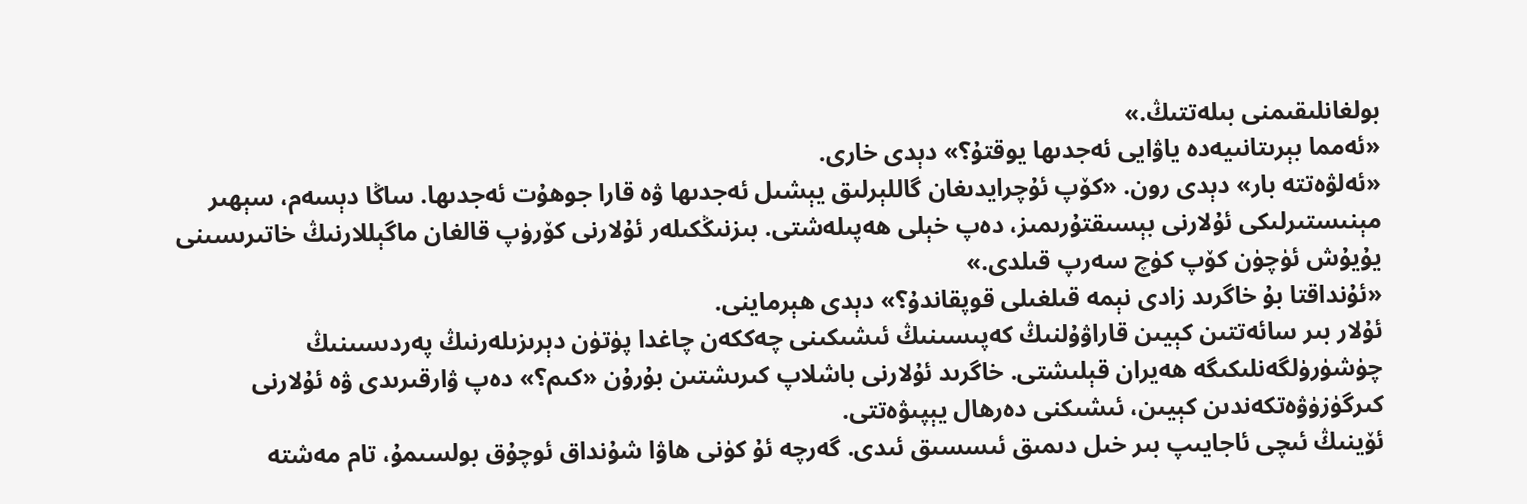بولغانلىقىمنى بىلەتتىڭ.»
«ئەمما بېرىتانىيەدە ياۋايى ئەجدىھا يوقتۇ؟» دېدى خارى.
«ئەلۋەتتە بار» دېدى رون. «كۆپ ئۇچرايدىغان گاللېرلىق يېشىل ئەجدىھا ۋە قارا جوھۇت ئەجدىھا. ساڭا دېسەم، سېھىر مېنىستىرلىكى ئۇلارنى بېسىقتۇرىمىز، دەپ خېلى ھەپىلەشتى. بىزنىڭكىلەر ئۇلارنى كۆرۈپ قالغان ماگېللارنىڭ خاتىرىسىنى يۇيۇش ئۈچۈن كۆپ كۈچ سەرپ قىلدى.»
«ئۇنداقتا بۇ خاگرىد زادى نېمە قىلغىلى قوپقاندۇ؟» دېدى ھېرماينى.
ئۇلار بىر سائەتتىن كېيىن قاراۋۇلنىڭ كەپىسىنىڭ ئىشىكىنى چەككەن چاغدا پۈتۈن دېرىزىلەرنىڭ پەردىسىنىڭ چۈشۈرۈلگەنلىكىگە ھەيران قېلىشتى. خاگرىد ئۇلارنى باشلاپ كىرىشتىن بۇرۇن «كىم؟» دەپ ۋارقىرىدى ۋە ئۇلارنى كىرگۈزۈۋەتكەندىن كېيىن، ئىشىكنى دەرھال يېپىۋەتتى.
ئۆينىڭ ئىچى ئاجايىپ بىر خىل دىمىق ئىسسىق ئىدى. گەرچە ئۇ كۈنى ھاۋا شۇنداق ئوچۇق بولسىمۇ، تام مەشتە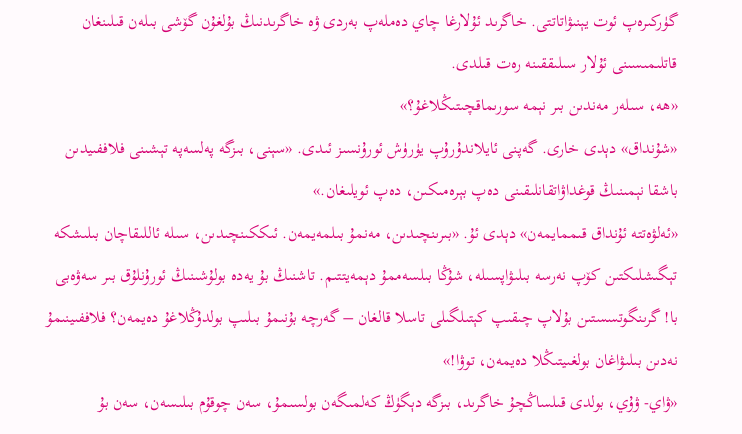گۈركىرەپ ئوت يېنىۋاتاتتى. خاگرىد ئۇلارغا چاي دەملەپ بەردى ۋە خاگرىدنىڭ بۇلغۇن گۆشى بىلەن قىلىنغان قاتلىمىسىنى ئۇلار سىلىققىنە رەت قىلدى.
«ھە، سىلەر مەندىن بىر نېمە سورىماقچىتىڭلاغۇ؟»
«شۇنداق» دېدى خارى. گەپنى ئايلاندۇرۇپ يۈرۈش ئورۇنسىز ئىدى. «سېنى، بىزگە پەلسەپە تېشىنى فلاففىيدىن باشقا نېمىنىڭ قوغداۋاتقانلىقىنى دەپ بېرەمىكىن، دەپ ئويلىغان.»
«ئەلۋەتتە ئۇنداق قىممايمەن» دېدى ئۇ. «بىرىنچىدىن، مەنمۇ بىلمەيمەن. ئىككىنچىدىن، سىلە ئاللىقاچان بىلىشكە تېگىشلىكتىن كۆپ نەرسە بىلىۋاپسىلە، شۇڭا بىلسەممۇ دېمەيتتىم. تاشنىڭ بۇ يەدە بولۇشىنىڭ ئورۇنلۇق بىر سەۋەبى با! گرىنگوتسستىن بۇلاپ چىقىپ كېتىلگىلى تاسلا قالغان – گەرچە بۇنىمۇ بىلىپ بولدۇڭلاغۇ دەيمەن؟ فلاففىينىمۇ نەدىن بىلىۋاغان بولغىيتىڭلا دەيمەن، توۋا!»
«ۋاي- ۋۇي، بولدى قىلساڭچۇ خاگرىد، بىزگە دېگۈڭ كەلمىگەن بولسىمۇ، سەن چوقۇم بىلىسەن، سەن بۇ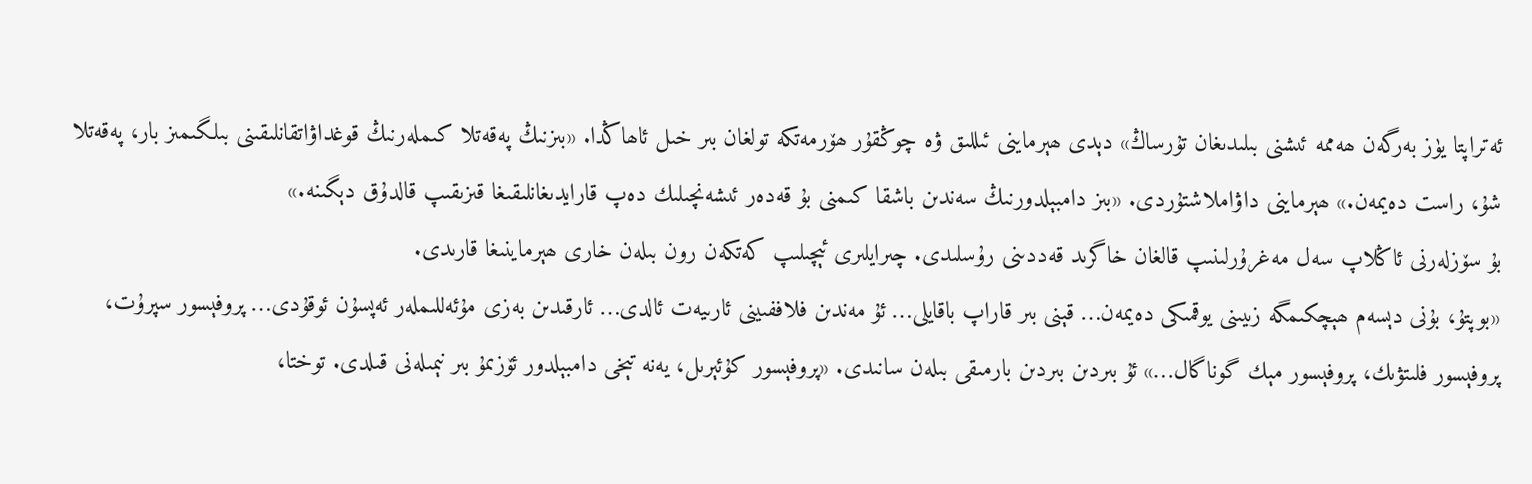ئەتراپتا يۈز بەرگەن ھەممە ئىشنى بىلىدىغان تۇرساڭ» دېدى ھېرماينى ئىللىق ۋە چوڭقۇر ھۆرمەتكە تولغان بىر خىل ئاھاڭدا. «بىزنىڭ پەقەتلا كىملەرنىڭ قوغداۋاتقانلىقىنى بىلگىمىز بار، پەقەتلا شۇ، راست دەيمەن.» ھېرماينى داۋاملاشتۇردى. «بىز دامبېلدورنىڭ سەندىن باشقا كىمنى بۇ قەدەر ئىشەنچىلىك دەپ قارايدىغانلىقىغا قىزىقىپ قالدۇق دېگىنە.»
بۇ سۆزلەرنى ئاڭلاپ سەل مەغرۇرلىنىپ قالغان خاگرىد قەددىنى رۇسلىدى. چىرايلىرى ئېچىلىپ كەتكەن رون بىلەن خارى ھېرماينىغا قارىدى.
«بوپتۇ، بۇنى دېسەم ھېچكىمگە زىيىنى يوقمىكى دەيمەن… قېنى بىر قاراپ باقايلى… ئۇ مەندىن فلاففىينى ئارىيەت ئالدى… ئارقىدىن بەزى مۇئەللىملەر ئەپسۇن ئوقۇدى… پروفېسور سپرۇت، پروفېسور فلىتۋىك، پروفېسور مېك گوناگال…» ئۇ بىردىن بىردىن بارمىقى بىلەن سانىدى. «پروفېسور كۇئېرىل، يەنە تېخى دامبېلدور ئۆزىمۇ بىر نېمىلەنى قىلدى. توختا،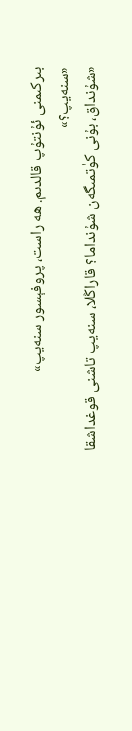بىركىمنى ئۇنتۇپ قالدىم. ھە راست، پروفېسور سنەيپ»
«سنەيپ؟»
«شۇنداق، بۇنى كۈتمىگەن شۇنداما؟ قاراڭلا، سنەيپ تاشنى قوغداشقا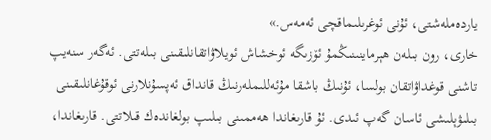ياردەملەشتى، ئۇنى ئوغرىلىماقچى ئەمەس.»
خارى، رون بىلەن ھېرماينىنىڭمۇ ئۆزىگە ئوخشاش ئويلاۋاتقانلىقىنى بىلەتتى. ئەگەر سنەيپ تاشنى قوغداۋاتقان بولسا، ئۇنىڭ باشقا مۇئەللىملەرنىڭ قانداق ئەپسۇنلارنى ئوقۇغانلىقىنى بىلىۋېلىشى ئاسان گەپ ئىدى. ئۇ قارىغاندا ھەممىنى بىلىپ بولغاندەك قىلاتتى. قارىغاندا،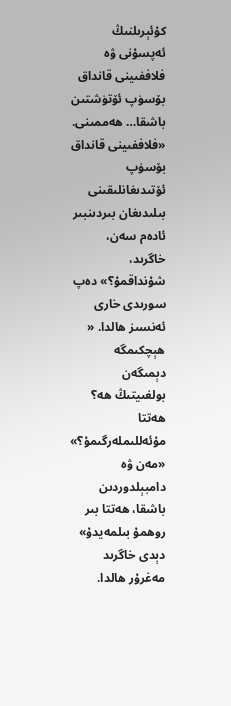كۇئېرىلنىڭ ئەپسۇنى ۋە فلاففىينى قانداق بۆسۈپ ئۆتۈشتىن باشقا… ھەممىنى.
«فلاففىينى قانداق بۆسۈپ ئۆتىدىغانلىقىنى بىلىدىغان بىردىنبىر ئادەم سەن، خاگرىد، شۇنداقمۇ؟» دەپ سورىدى خارى ئەنسىز ھالدا. « ھېچكىمگە دېمىگەن بولغىيتىڭ ھە؟ ھەتتا مۇئەللىملەرگىمۇ؟»
«مەن ۋە دامبېلدوردىن باشقا، ھەتتا بىر روھمۇ بىلمەيدۇ» دېدى خاگرىد مەغرۇر ھالدا.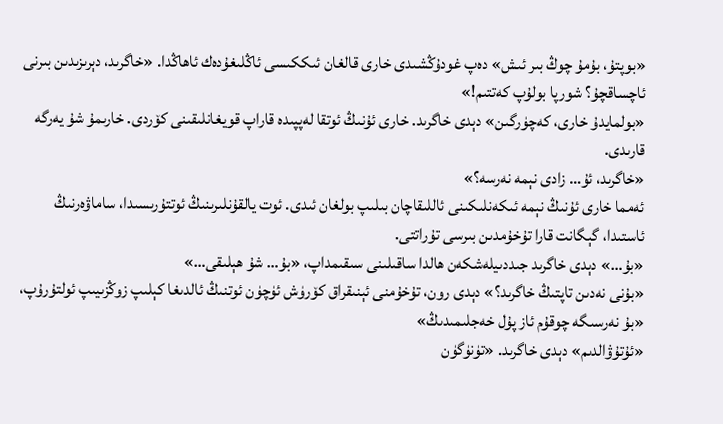«بوپتۇ، بۇمۇ چوڭ بىر ئىش» دەپ غودۇڭشىدى خارى قالغان ئىككىسى ئاڭلىغۇدەك ئاھاڭدا. «خاگرىد، دېرىزىدىن بىرنى ئاچساقچۇ؟ شورپا بولۇپ كەتتىم!»
«بولمايدۇ خارى، كەچۈرگىن» دېدى خاگرىد. خارى ئۇنىڭ ئوتقا لەپپىدە قاراپ قويغانلىقىنى كۆردى. خارىمۇ شۇ يەرگە قارىدى.
«خاگرىد، ئۇ… زادى نېمە نەرسە؟»
ئەمما خارى ئۇنىڭ نېمە ئىكەنلىكىنى ئاللىقاچان بىلىپ بولغان ئىدى. ئوت يالقۇنلىرىنىڭ ئوتتۇرىسىدا، ساماۋەرنىڭ ئاستىدا، گېگانت قارا تۇخۇمدىن بىرسى تۇراتتى.
«بۇ…» دېدى خاگرىد جىددىيلەشكەن ھالدا ساقىلىنى سىقىمداپ، «بۇ… شۇ ھېلىقى…»
«بۇنى نەدىن تاپتىڭ خاگرىد؟» دېدى رون، تۇخۇمنى ئېنىقراق كۆرۈش ئۈچۈن ئوتنىڭ ئالدىغا كېلىپ زوڭزىيىپ ئولتۇرۇپ، «بۇ نەرسىگە چوقۇم ئاز پۇل خەجلىمىدىڭ»
«ئۇتۇۋالدىم» دېدى خاگرىد. «تۈنۈگۈن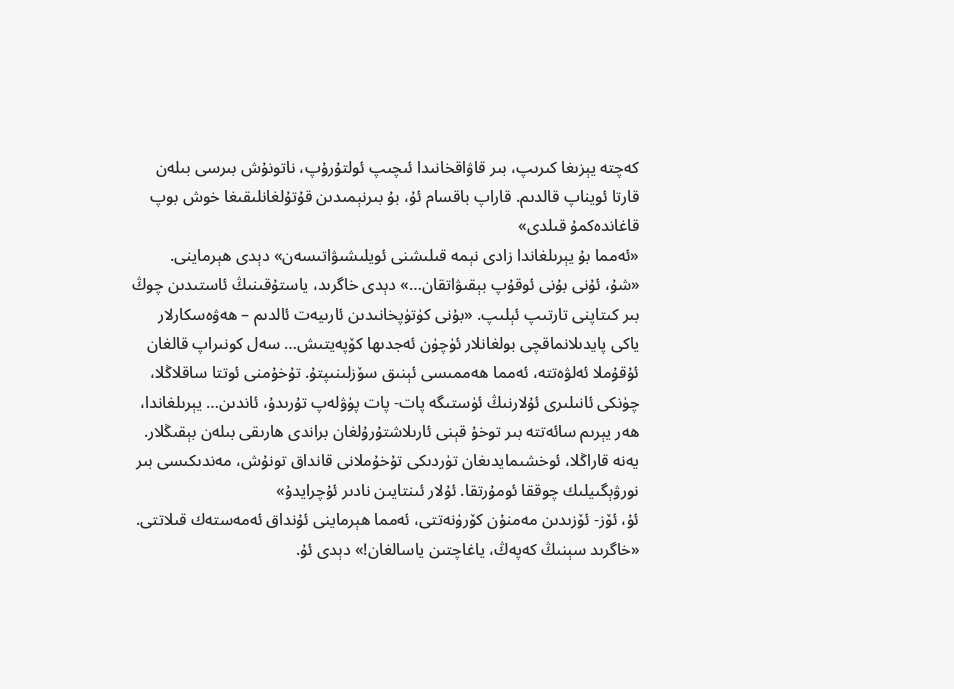كەچتە يېزىغا كىرىپ، بىر قاۋاقخانىدا ئىچىپ ئولتۇرۇپ، ناتونۇش بىرسى بىلەن قارتا ئويناپ قالدىم. قاراپ باقسام ئۇ، بۇ بىرنېمىدىن قۇتۇلغانلىقىغا خوش بوپ قاغاندەكمۇ قىلدى»
«ئەمما بۇ يېرىلغاندا زادى نېمە قىلىشنى ئويلىشىۋاتىسەن» دېدى ھېرماينى.
«شۇ، ئۇنى بۇنى ئوقۇپ بېقىۋاتقان…» دېدى خاگرىد، ياستۇقىنىڭ ئاستىدىن چوڭ بىر كىتاپنى تارتىپ ئېلىپ. «بۇنى كۈتۈپخانىدىن ئارىيەت ئالدىم – ھەۋەسكارلار ياكى پايدىلانماقچى بولغانلار ئۈچۈن ئەجدىھا كۆپەيتىش… سەل كونىراپ قالغان ئۇقۇملا ئەلۋەتتە، ئەمما ھەممىسى ئېنىق سۆزلىنىپتۇ. تۇخۇمنى ئوتتا ساقلاڭلا، چۈنكى ئانىلىرى ئۇلارنىڭ ئۈستىگە پات- پات پۈۋلەپ تۇرىدۇ، ئاندىن… يېرىلغاندا، ھەر يېرىم سائەتتە بىر توخۇ قېنى ئارىلاشتۇرۇلغان براندى ھارىقى بىلەن بېقىڭلار. يەنە قاراڭلا، ئوخشىمايدىغان تۈردىكى تۇخۇملانى قانداق تونۇش، مەندىكىسى بىر نورۋېگىيلىك چوققا ئومۇرتقا. ئۇلار ئىنتايىن نادىر ئۇچرايدۇ»
ئۇ، ئۆز- ئۆزىدىن مەمنۇن كۆرۈنەتتى، ئەمما ھېرماينى ئۇنداق ئەمەستەك قىلاتتى.
«خاگرىد سېنىڭ كەپەڭ، ياغاچتىن ياسالغان!» دېدى ئۇ.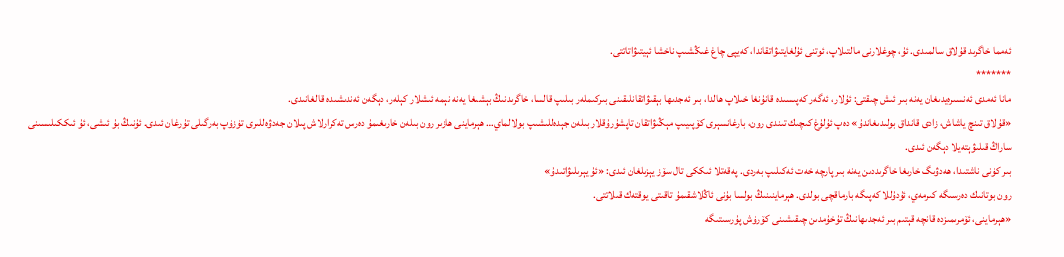ئەمما خاگرىد قۇلاق سالمىدى. ئۇ، چوغلارنى مالتىلاپ، ئوتنى ئۇلغايتىۋاتقاندا، كەيپى چاغ غىڭشىپ ناخشا ئېيتىۋاتاتتى.
*******
مانا ئەمدى ئەنسىرەيدىغان يەنە بىر ئىش چىقتى: ئۇلار، ئەگەر كەپىسىدە قانۇنغا خىلاپ ھالدا، بىر ئەجدىھا بېقىۋاتقانلىقىنى بىركىملەر بىلىپ قالسا، خاگرىدنىڭ بېشىغا يەنە نېمە ئىشلار كېلەر، دېگەن ئەندىشىدە قالغانىدى.
«قۇلاق تىنچ ياشاش، زادى قانداق بولىدىغاندۇ» دەپ ئۇلۇغ كىچىك تىندى رون، بارغانسېرى كۆپىيىپ مېڭىۋاتقان تاپشۇرۇقلار بىلەن جېدەللىشىپ بولالماي… ھېرماينى ھازىر رون بىلەن خارىغىمۇ دەرس تەكرارلاش پىلان جەدۋەللىرى تۈزۈپ بەرگىلى تۇرغان ئىدى. ئۇنىڭ بۇ ئىشى، ئۇ ئىككىلىسىنى ساراڭ قىلىۋېتەيلا دېگەن ئىدى.
بىر كۈنى ناشتىدا، ھەدۋىگ خارىغا خاگرىددىن يەنە بىر پارچە خەت ئەكىلىپ بەردى. پەقەتلا ئىككى تال سۆز يېزىلغان ئىدى: «ئۇ يېرىلىۋاتىدۇ»
رون بوتانىك دەرسىگە كىرمەي، ئۇدۇللا كەپىگە بارماقچى بولدى. ھېرماينىنىڭ بولسا بۇنى ئاڭلاشقىمۇ تاقىتى يوقتەك قىلاتتى.
«ھېرماينى، ئۆمرىمىزدە قانچە قېتىم بىر ئەجدىھانىڭ تۇخۇمدىن چىقىشىنى كۆرۈش پۇرسىتىگە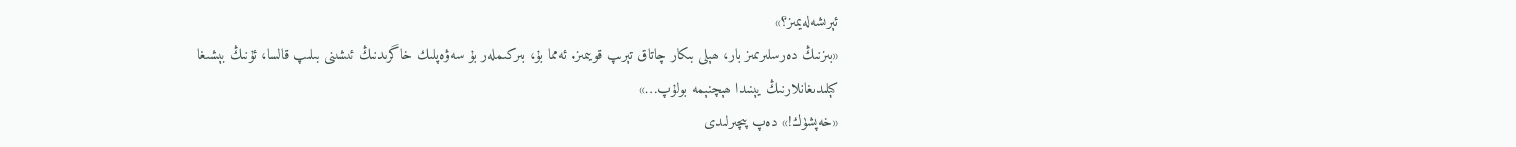ئېرىشەلەيمىز؟»
«بىزنىڭ دەرسلىرىمىز بار، ھېلى بىكار چاتاق تېرىپ قويىمىز. ئەمما بۇ، بىركىملەر بۇ سەۋەپلىك خاگرىدنىڭ ئىشىنى بىلىپ قالسا، ئۇنىڭ بېشىغا كېلىدىغانلارنىڭ يېنىدا ھېچنېمە بولۇپ…»
«خەپشۈك!» دەپ پىچىرلىدى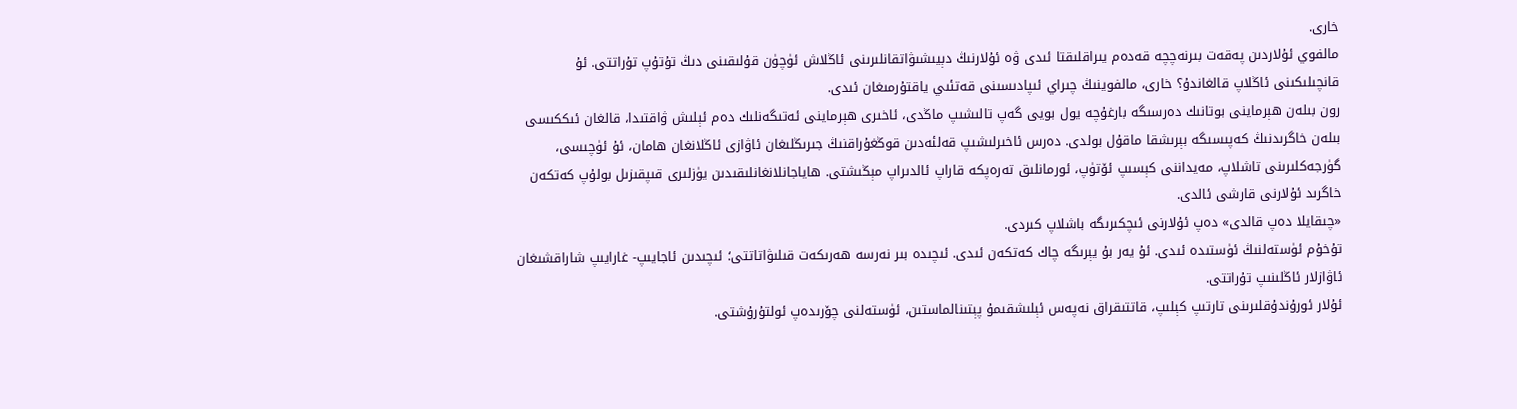خارى.
مالفوي ئۇلاردىن پەقەت بىرنەچچە قەدەم يىراقلىقتا ئىدى ۋە ئۇلارنىڭ دېيىشىۋاتقانلىرىنى ئاڭلاش ئۈچۈن قۇلىقىنى دىڭ تۇتۇپ تۇراتتى. ئۇ قانچىلىكىنى ئاڭلاپ قالغاندۇ؟ خارى، مالفوينىڭ چىراي ئىپادىسىنى قەتئىي ياقتۇرمىغان ئىدى.
رون بىلەن ھېرماينى بوتانىك دەرسىگە بارغۇچە يول بويى گەپ تالىشىپ ماڭدى، ئاخىرى ھېرماينى ئەتىگەنلىك دەم ئېلىش ۋاقتىدا، قالغان ئىككىسى بىلەن خاگرىدنىڭ كەپىسىگە بېرىشقا ماقۇل بولدى. دەرس ئاخىرلىشىپ قەلئەدىن قوڭغۇراقنىڭ جىرىڭلىغان ئاۋازى ئاڭلانغان ھامان، ئۇ ئۈچىسى، گۈرجەكلىرىنى تاشلاپ، مەيداننى كېسىپ ئۆتۈپ، ئورمانلىق تەرەپكە قاراپ ئالدىراپ مېڭىشتى. ھاياجانلانغانلىقىدىن يۈزلىرى قىپقىزىل بولۇپ كەتكەن خاگرىد ئۇلارنى قارشى ئالدى.
«چىقايلا دەپ قالدى» دەپ ئۇلارنى ئىچكىرىگە باشلاپ كىردى.
تۇخۇم ئۈستەلنىڭ ئۈستىدە ئىدى. ئۇ يەر بۇ يېرىگە چاك كەتكەن ئىدى. ئىچىدە بىر نەرسە ھەرىكەت قىلىۋاتاتتى؛ ئىچىدىن ئاجايىپ- غارايىپ شاراقشىغان ئاۋازلار ئاڭلىنىپ تۇراتتى.
ئۇلار ئورۇندۇقلىرىنى تارتىپ كېلىپ، قاتتىقراق نەپەس ئېلىشقىمۇ پېتىنالماستىن، ئۈستەلنى چۆرىدەپ ئولتۇرۇشتى.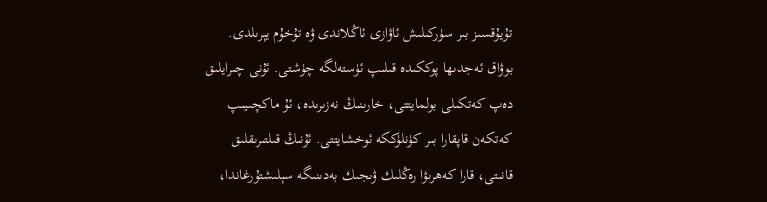تۇيۇقسىز بىر سۈركىلىش ئاۋازى ئاڭلاندى ۋە تۇخۇم يېرىلدى. بوۋاق ئەجدىھا پوككىدە قىلىپ ئۈستەلگە چۈشتى. ئۇنى چىرايلىق دەپ كەتكىلى بولمايتتى، خارىنىڭ نەزىرىدە، ئۇ ماكچىيىپ كەتكەن قاپقارا بىر كۈنلۈككە ئوخشايتتى. ئۇنىڭ قىلتىرىقلىق قانىتى، قارا كەھرىۋا رەڭلىك ۋىجىك بەدىنىگە سېلىشتۇرغاندا،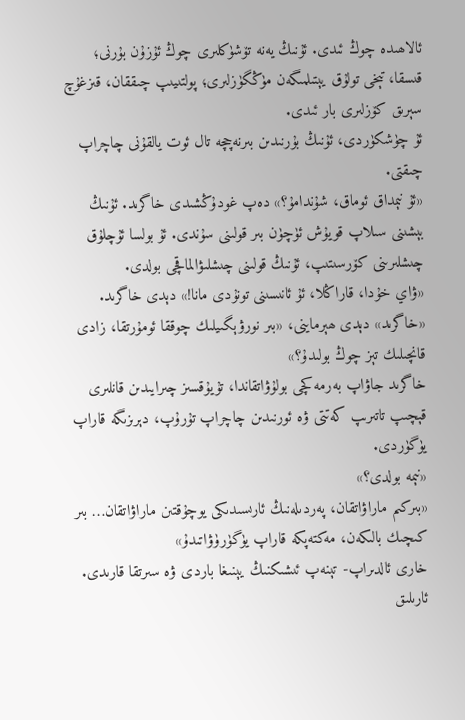ئالاھىدە چوڭ ئىدى. ئۇنىڭ يەنە تۆشۈكلىرى چوڭ ئۇزۇن بۇرنى؛ قىسقا، تېخى تولۇق يېتىلمىگەن مۈڭگۈزلىرى؛ پولتىيىپ چىققان، قىزغۇچ سېرىق كۆزلىرى بار ئىدى.
ئۇ چۈشكۈردى، ئۇنىڭ بۇرنىدىن بىرنەچچە تال ئوت يالقۇنى چاچراپ چىقتى.
«ئۇ نېمداق ئوماق، شۇندامۇ؟» دەپ غودۇڭشىدى خاگرىد. ئۇنىڭ بېشىنى سىلاپ قويۇش ئۈچۈن بىر قولىنى سۇندى. ئۇ بولسا ئۇچلۇق چىشلىرىنى كۆرسىتىپ، ئۇنىڭ قولىنى چىشلىۋالماقچى بولدى.
«ۋاي خۇدا، قاراڭلا، ئۇ ئانىسىنى تونۇدى مانا!» دېدى خاگرىد.
«خاگرىد» دېدى ھېرماينى، «بىر نورۋېگىيلىك چوققا ئومۇرتقا، زادى قانچىلىك تېز چوڭ بولىدۇ؟»
خاگرىد جاۋاپ بەرمەكچى بولۇۋاتقاندا، تۇيۇقسىز چىرايىدىن قانلىرى قېچىپ تاتىرىپ كەتتى ۋە ئورنىدىن چاچراپ تۇرۇپ، دېرىزىگە قاراپ يۈگۈردى.
«نېمە بولدى؟»
«بىركىم ماراۋاتقان، پەردىلەنىڭ ئارىسىدىكى يوچۇقتىن ماراۋاتقان… بىر كىچىك بالىكەن، مەكتەپكە قاراپ يۈگۈرۈۋاتىدۇ»
خارى ئالدىراپ- تېنەپ ئىشىكنىڭ يېنىغا باردى ۋە سىرتقا قارىدى. ئارىلىق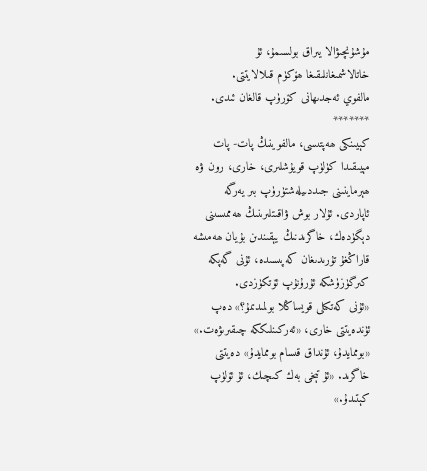مۇشۇنچىۋالا يىراق بولسىمۇ، ئۇ خاتالاشمىغانلىقىغا ھۆكۈم قىلالايتتى.
مالفوي ئەجدىھانى كۆرۈپ قالغان ئىدى.
*******
كېيىنكى ھەپتىسى، مالفوينىڭ پات- پات مېيىقىدا كۈلۈپ قويۇشلىرى، خارى، رون ۋە ھېرماينىنى جىددىيلەشتۈرۈپ بىر يەرگە ئاپاردى. ئۇلار بوش ۋاقىتلىرىنىڭ ھەممىسىنى دېگۈدەك، خاگرىدنىڭ يېقىندىن بۇيان ھەمىشە قاراڭغۇ تۇرىدىغان كەپىسىدە، ئۇنى گەپكە كىرگۈزۈشكە ئۇرۇنۇپ ئۆتكۈزدى.
«ئۇنى كەتكىلى قويساڭلا بولمىدىمۇ؟» دەپ ئۈندەيتتى خارى، «ئەركىنلىككە چىقىرىۋەت.»
«بوممايدۇ، ئۇنداق قىسام بوممايدۇ» دەيتتى خاگرىد. «ئۇ تېخى بەك كىچىك، ئۇ ئۆلۈپ كېتىدۇ.»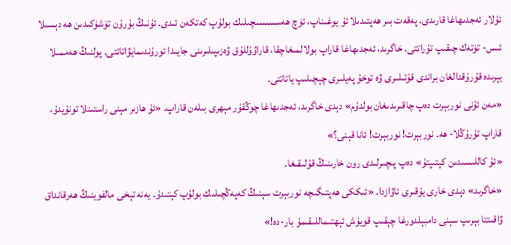ئۇلار ئەجدىھاغا قارىدى. پەقەت بىر ھەپتىدىلا ئۇ يوغىناپ، ئۈچ ھەسسىسىچىلىك بولۇپ كەتكەن ئىدى. ئۇنىڭ بۇرۇن تۆشۈكىدىن ھە دېسىلا ئىس- تۈتەك چىقىپ تۇراتتى. خاگرىد، ئەجدىھاغا قاراپ بولالمىغاچقا، قاراۋۇللۇق ۋەزىپىلىرىنى جايىدا ئورۇندىمايۋاتاتتى. پولنىڭ ھەممىلا يېرىدە قۇرۇقدالغان براندى قۇتىلىرى ۋە توخۇ پەيلىرى چېچىلىپ ياتاتتى.
«مەن ئۇنى نوربېرت دەپ چاقىرىدىغان بولدۇم» دېدى خاگرىد، ئەجدىھاغا چوڭقۇر مېھرى بىلەن قاراپ. «ئۇ ھازىر مېنى راستىنلا تونۇيدۇ، قاراپ تۇرۇڭلا- ھە. نوربېرت! نوربېرت! ئانا قېنى؟»
«ئۇ كاللىسىدىن كېتىپتۇ» دەپ پىچىرلىدى رون خارىنىڭ قۇلىقىغا.
«خاگرىد» دېدى خارى يۇقىرى ئاۋازدا. «ئىككى ھەپتىگىچە نوربېرت سېنىڭ كەپەڭچىلىك بولۇپ كېتىدۇ. يەنە تېخى مالفوينىڭ ھەرقانداق ۋاقىتتا بېرىپ سېنى دامبېلدورغا چېقىپ قويۇش ئېھتىماللىقىمۇ بار-دە!»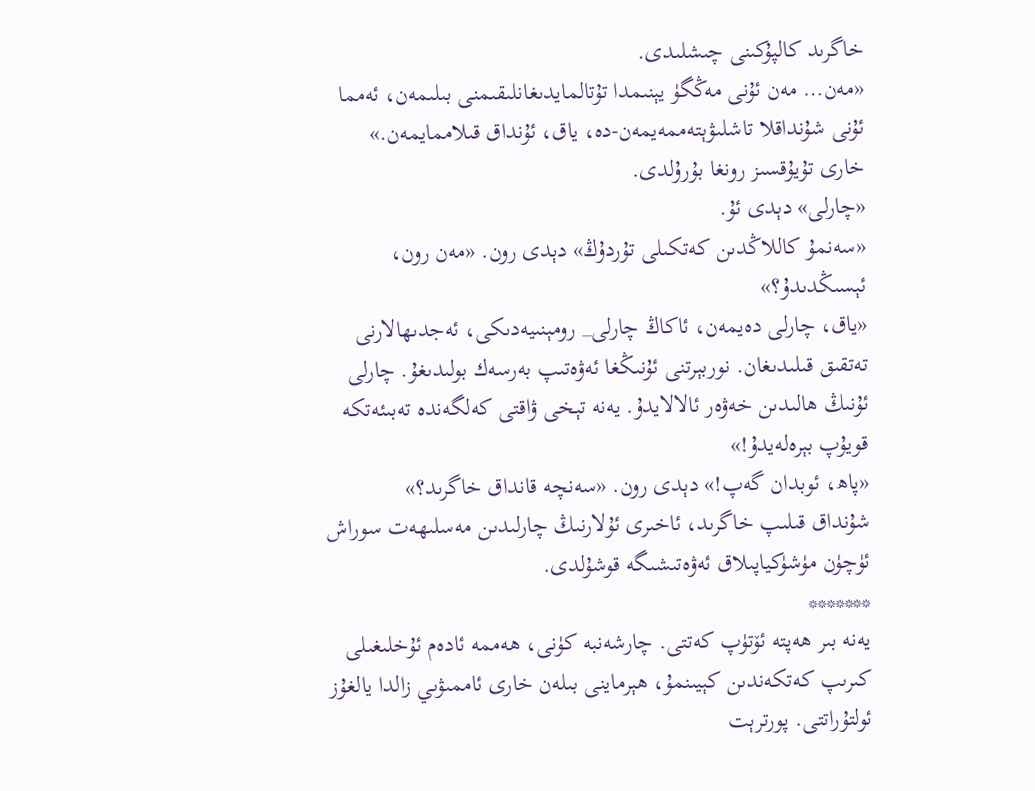خاگرىد كالپۇكىنى چىشلىدى.
«مەن… مەن ئۇنى مەڭگۈ يېنىمدا تۇتالمايدىغانلىقىمنى بىلىمەن، ئەمما ئۇنى شۇنداقلا تاشلىۋېتەممەيمەن-دە، ياق، ئۇنداق قىلاممايمەن.»
خارى تۇيۇقسىز رونغا بۇرۇلدى.
«چارلى» دېدى ئۇ.
«سەنمۇ كاللاڭدىن كەتكىلى تۇردۇڭ» دېدى رون. «مەن رون، ئېسىڭدىدۇ؟»
«ياق، چارلى دەيمەن، ئاكاڭ چارلى_ رومېنىيەدىكى، ئەجدىھالارنى تەتقىق قىلىدىغان. نوربېرتنى ئۇنىڭغا ئەۋەتىپ بەرسەك بولىدىغۇ. چارلى ئۇنىڭ ھالىدىن خەۋەر ئالالايدۇ. يەنە تېخى ۋاقتى كەلگەندە تەبىئەتكە قويۇپ بېرەلەيدۇ!»
«پاھ، ئوبدان گەپ!» دېدى رون. «سەنچە قانداق خاگرىد؟»
شۇنداق قىلىپ خاگرىد، ئاخىرى ئۇلارنىڭ چارلىدىن مەسلىھەت سوراش ئۈچۈن مۈشۈكياپىلاق ئەۋەتىشىگە قوشۇلدى.
*******
يەنە بىر ھەپتە ئۆتۈپ كەتتى. چارشەنبە كۈنى، ھەممە ئادەم ئۇخلىغىلى كىرىپ كەتكەندىن كېيىنمۇ، ھېرماينى بىلەن خارى ئاممىۋىي زالدا يالغۇز ئولتۇراتتى. پورترېت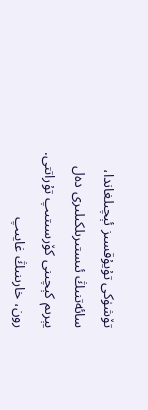تۆشۈكى تۇيۇقسىز ئېچىلغاندا، سائەتنىڭ ئىستىرىلكىلىرى دەل يېرىم كېچىنى كۆرسىتىپ تۇراتتى. رون، خارىنىڭ غايىپ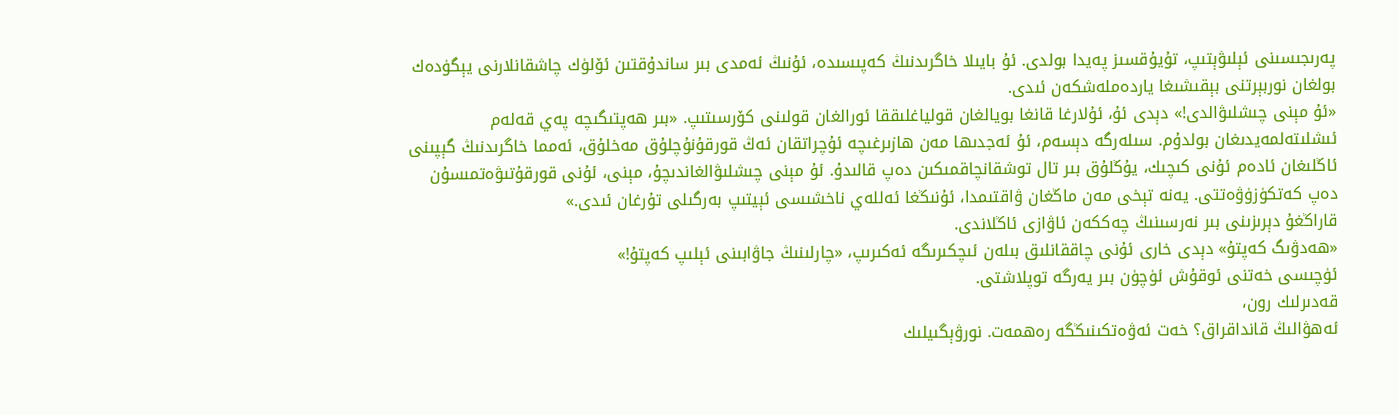پەرىجىسىنى ئېلىۋېتىپ، تۇيۇقسىز پەيدا بولدى. ئۇ بايىلا خاگرىدنىڭ كەپىسىدە، ئۇنىڭ ئەمدى بىر ساندۇقتىن ئۆلۈك چاشقانلارنى يېگۈدەك بولغان نوربېرتنى بېقىشىغا ياردەملەشكەن ئىدى.
«ئۇ مېنى چىشلىۋالدى!» دېدى ئۇ، ئۇلارغا قانغا بويالغان قولياغلىققا ئورالغان قولىنى كۆرسىتىپ. «بىر ھەپتىگىچە پەي قەلەم ئىشلىتەلمەيدىغان بولدۇم. سىلەرگە دېسەم، ئۇ ئەجدىھا مەن ھازىرغىچە ئۇچراتقان ئەڭ قورقۇنۇچلۇق مەخلۇق، ئەمما خاگرىدنىڭ گېپىنى ئاڭلىغان ئادەم ئۇنى كىچىك، يۇڭلۇق بىر تال توشقانچاقمىكىن دەپ قالىدۇ. ئۇ مېنى چىشلىۋالغاندىچۇ، مېنى، ئۇنى قورقۇتىۋەتمىسۇن دەپ كەتكۈزۈۋەتتى. يەنە تېخى مەن ماڭغان ۋاقتىمدا، ئۇنىڭغا ئەللەي ناخشىسى ئېيتىپ بەرگىلى تۇرغان ئىدى.»
قاراڭغۇ دېرىزىنى بىر نەرسىنىڭ چەككەن ئاۋازى ئاڭلاندى.
«ھەدۋىگ كەپتۇ» دېدى خارى ئۇنى چاققانلىق بىلەن ئىچكىرىگە ئەكىرىپ، «چارلىنىڭ جاۋابىنى ئېلىپ كەپتۇ!»
ئۈچىسى خەتنى ئوقۇش ئۈچۈن بىر يەرگە توپلاشتى.
قەدىرلىك رون،
ئەھۋالىڭ قانداقراق؟ خەت ئەۋەتكىنىڭگە رەھمەت. نورۋېگىيلىك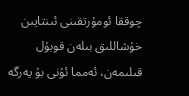چوققا ئومۇرتقىنى ئىنتايىن خۇشاللىق بىلەن قوبۇل قىلىمەن، ئەمما ئۇنى بۇ يەرگە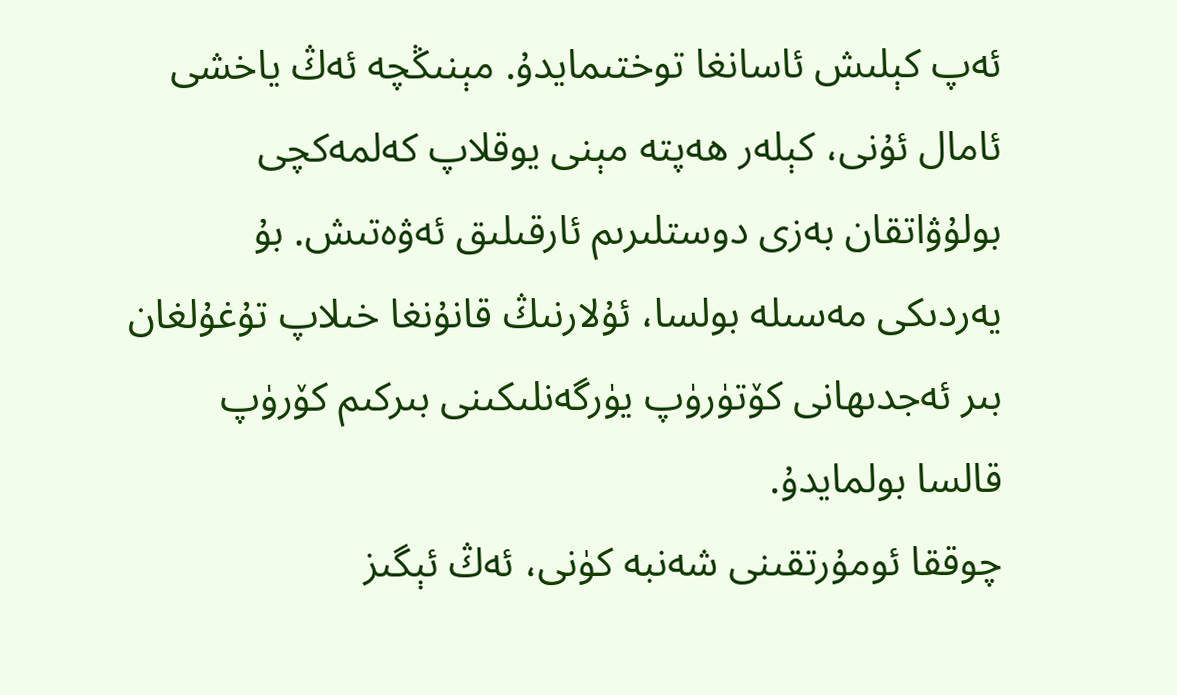ئەپ كېلىش ئاسانغا توختىمايدۇ. مېنىڭچە ئەڭ ياخشى ئامال ئۇنى، كېلەر ھەپتە مېنى يوقلاپ كەلمەكچى بولۇۋاتقان بەزى دوستلىرىم ئارقىلىق ئەۋەتىش. بۇ يەردىكى مەسىلە بولسا، ئۇلارنىڭ قانۇنغا خىلاپ تۇغۇلغان بىر ئەجدىھانى كۆتۈرۈپ يۈرگەنلىكىنى بىركىم كۆرۈپ قالسا بولمايدۇ.
چوققا ئومۇرتقىنى شەنبە كۈنى، ئەڭ ئېگىز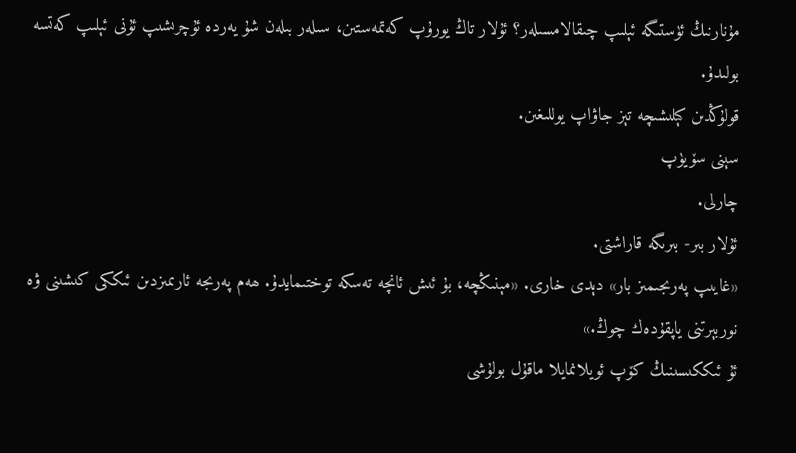مۇنارنىڭ ئۈستىگە ئېلىپ چىقالامسىلەر؟ ئۇلار تاڭ يورۇپ كەتمەستىن، سىلەر بىلەن شۇ يەردە ئۇچرىشىپ ئۇنى ئېلىپ كەتسە بولىدۇ.
قولۇڭدىن كېلىشىچە تېز جاۋاپ يوللىغىن.
سېنى سۆيۈپ
چارلى.
ئۇلار بىر- بىرىگە قاراشتى.
«غايىپ پەرىجىمىز بار» دېدى خارى. «مېنىڭچە، بۇ ئىش ئانچە تەسكە توختىمايدۇ. ھەم پەرىجە ئارىمىزدىن ئىككى كىشىنى ۋە نوربېرتنى ياپقۇدەك چوڭ.»
ئۇ ئىككىسىنىڭ كۆپ ئويلانمايلا ماقۇل بولۇشى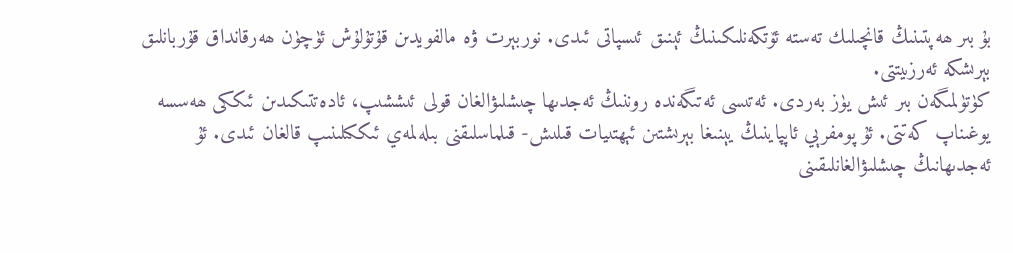بۇ بىر ھەپتىنىڭ قانچىلىك تەستە ئۆتكەنلىكىنىڭ ئېنىق ئىسپاتى ئىدى. نوربېرت ۋە مالفويدىن قۇتۇلۇش ئۈچۈن ھەرقانداق قۇربانلىق بېرىشكە ئەرزىيتتى.
كۈتۈلمىگەن بىر ئىش يۈز بەردى. ئەتىسى ئەتىگەندە روننىڭ ئەجدىھا چىشلىۋالغان قولى ئىششىپ، ئادەتتىكىدىن ئىككى ھەسسە يوغىناپ كەتتى. ئۇ پومفرېي ئاپپاينىڭ يېنىغا بېرىشتىن ئېھتىيات قىلىش- قىلماسلىقنى بىلەلمەي ئىككىلىنىپ قالغان ئىدى. ئۇ ئەجدىھانىڭ چىشلىۋالغانلىقىنى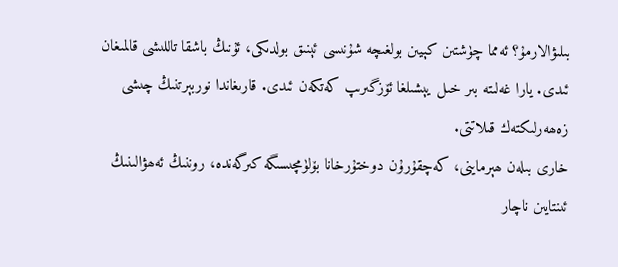بىلىۋالارمۇ؟ ئەمما چۈشتىن كېيىن بولغىچە شۇنىسى ئېنىق بولدىكى، ئۇنىڭ باشقا تاللىشى قالمىغان ئىدى. يارا غەلىتە بىر خىل يېشىلغا ئۆزگىرىپ كەتكەن ئىدى. قارىغاندا نوربېرتنىڭ چىشى زەھەرلىكتەك قىلاتتى.
خارى بىلەن ھېرماينى، كەچقۇرۇن دوختۇرخانا بۆلۈمچىسىگە كىرگەندە، روننىڭ ئەھۋالىنىڭ ئىنتايىن ناچار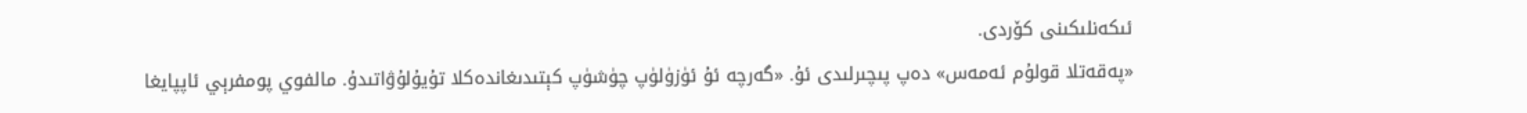ئىكەنلىكىنى كۆردى.
«پەقەتلا قولۇم ئەمەس» دەپ پىچىرلىدى ئۇ. «گەرچە ئۇ ئۈزۈلۈپ چۈشۈپ كېتىدىغاندەكلا تۇيۇلۇۋاتىدۇ. مالفوي پومفرېي ئاپپايغا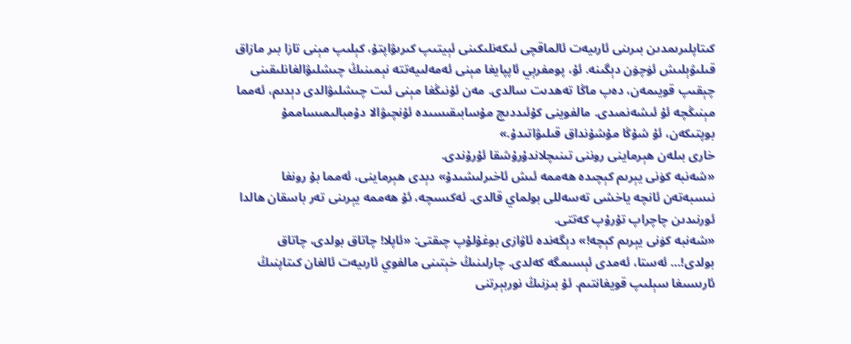كىتاپلىرىمدىن بىرىنى ئارىيەت ئالماقچى ئىكەنلىكىنى ئېيتىپ كىرىۋاپتۇ، كېلىپ مېنى تازا بىر مازاق قىلىۋېلىش ئۈچۈن دېگىنە. ئۇ، پومفرېي ئاپپايغا مېنى ئەمەلىيەتتە نېمىنىڭ چىشلىۋالغانلىقىنى چېقىپ قويىمەن، دەپ ماڭا تەھدىت سالدى. مەن ئۇنىڭغا مېنى ئىت چىشلىۋالدى دېدىم، ئەمما مېنىڭچە ئۇ ئىشەنمىدى. مالفوينى كۇئىددىچ مۇسابىقىسىدە ئۇنچىۋالا دۇمبالىمىساممۇ بوپتىكەن، ئۇ شۇڭا مۇشۇنداق قىلىۋاتىدۇ.»
خارى بىلەن ھېرماينى روننى تىنىچلاندۇرۇشقا ئۇرۇندى.
«شەنبە كۈنى يېرىم كېچىدە ھەممە ئىش ئاخىرلىشىدۇ» دېدى ھېرماينى، ئەمما بۇ رونغا نىسبەتەن ئانچە ياخشى تەسەللى بولماي قالدى. ئەكسىچە، ئۇ ھەممە يېرىنى تەر باسقان ھالدا ئورنىدىن چاچراپ تۇرۇپ كەتتى.
«شەنبە كۈنى يېرىم كېچە!» دېگەندە ئاۋازى بوغۇلۇپ چىقتى: «ئاپلا! چاتاق بولدى، چاتاق بولدى!… ئەستا، ئەمدى ئېسىمگە كەلدى. چارلىنىڭ خېتىنى مالفوي ئارىيەت ئالغان كىتاپنىڭ ئارىسىغا سېلىپ قويغانتىم. ئۇ بىزنىڭ نوربېرتنى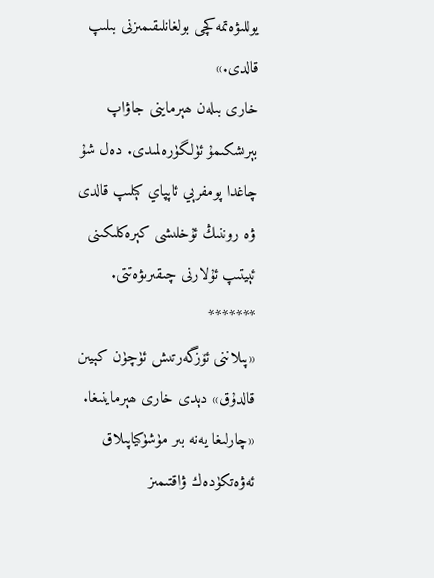يوللىۋەتمەكچى بولغانلىقىمىزنى بىلىپ قالدى.»
خارى بىلەن ھېرماينى جاۋاپ بېرىشكىمۇ ئۈلگۈرەلمىدى. دەل شۇ چاغدا پومفرېي ئاپپاي كېلىپ قالدى ۋە روننىڭ ئۇخلىشى كېرەكلىكىنى ئېيتىپ ئۇلارنى چىقىرىۋەتتى.
*******
«پىلاننى ئۆزگەرتىش ئۈچۈن كېيىن قالدۇق» دېدى خارى ھېرماينىغا. «چارلىغا يەنە بىر مۈشۈكياپىلاق ئەۋەتكۈدەك ۋاقتىمىز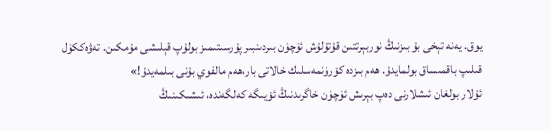يوق. يەنە تېخى بۇ بىزنىڭ نوربېرتتىن قۇتۇلۇش ئۈچۈن بىردىنبىر پۇرسىتىمىز بولۇپ قېلىشى مۇمكىن. تەۋەككۈل قىلىپ باقمىساق بولمايدۇ. ھەم بىزدە كۆرۈنمەسلىك خالاتى بار،ھەم مالفوي بۇنى بىلمەيدۇ!»
ئۇلار بولغان ئىشلارنى دەپ بېرىش ئۈچۈن خاگرىدنىڭ ئۆيىگە كەلگەندە، ئىشىكىنىڭ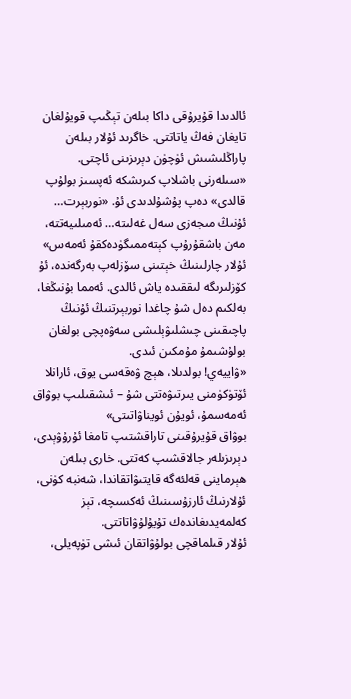ئالدىدا قۇيرۇقى داكا بىلەن تېڭىپ قويۇلغان تايغان فەڭ ياتاتتى. خاگرىد ئۇلار بىلەن پاراڭلىشىش ئۈچۈن دېرىزىنى ئاچتى.
«سىلەرنى باشلاپ كىرىشكە ئەپسىز بولۇپ قالدى» دەپ پۇشۇلدىدى ئۇ. «نوربېرت… ئۇنىڭ مىجەزى سەل غەلىتە… ئەمىلىيەتتە، مەن باشقۇرۇپ كېتەممىگۈدەكقۇ ئەمەس»
ئۇلار چارلىنىڭ خېتىنى سۆزلەپ بەرگەندە، ئۇ كۆزلىرىگە لىققىدە ياش ئالدى. ئەمما بۇنىڭغا، بەلكىم دەل شۇ چاغدا نوربېرتنىڭ ئۇنىڭ پاچىقىنى چىشلىۋېلىشى سەۋەپچى بولغان بولۇشىمۇ مۇمكىن ئىدى.
«ۋاييەي! بولدىلا، ھېچ ۋەقەسى يوق، ئارانلا ئۆتۈكۈمنى يىرتىۋەتتى شۇ – ئىشقىلىپ بوۋاق ئەمەسمۇ، ئويۇن ئويناۋاتىتى»
بوۋاق قۇيرۇقىنى تاراقشتىپ تامغا ئۇرۇۋېدى، دېرىزىلەر جالاقشىپ كەتتى. خارى بىلەن ھېرماينى قەلئەگە قايتىۋاتقاندا، شەنبە كۈنى، ئۇلارنىڭ ئارزۇسىنىڭ ئەكسىچە، تېز كەلمەيدىغاندەك تۇيۇلۇۋاتاتتى.
ئۇلار قىلماقچى بولۇۋاتقان ئىشى تۈپەيلى،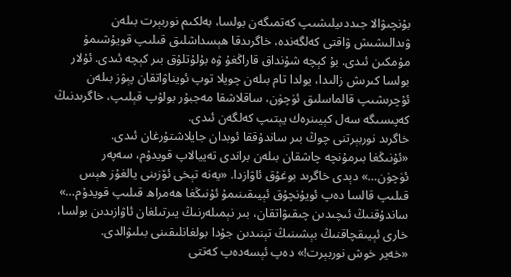بۇنچىۋالا جىددىيلىشىپ كەتمىگەن بولسا، بەلكىم نوربېرت بىلەن ۋىدالىشىش ۋاقتى كەلگەندە، خاگرىدقا ھېسداشلىق قىلىپ قويۇشىمۇ مۇمكىن ئىدى. بۇ كېچە شۇنداق قاراڭغۇ ۋە بۇلۇتلۇق بىر كېچە ئىدى. ئۇلار بولسا كىرىش زالىدا، يولدا تام بىلەن چويلا توپ ئويناۋاتقان پېۋز بىلەن ئۇچرىشىپ قالماسلىق ئۈچۈن، ساقلاشقا مەجبۇر بولۇپ قېلىپ، خاگرىدنىڭ كەپىسىگە سەل كېيىنرەك يېتىپ كەلگەن ئىدى.
خاگرىد نوربېرتنى چوڭ بىر ساندۇققا ئوبدان جايلاشتۇرغان ئىدى.
«ئۇنىڭغا بىرمۇنچە چاشقان بىلەن براندى تەييالاپ قويدۇم، سەپەر ئۈچۈن…» دېدى خاگرىد بوغۇق ئاۋازدا. «يەنە تېخى ئۆزىنى يالغۇز ھېس قىلىپ قالسا دەپ ئويۇنچۇق ئېيىقىنىمۇ ئۇنىڭغا ھەمراھ قىلىپ قويدۇم…»
ساندۇقنىڭ ئىچىدىن چىقىۋاتقان، بىر نېمىلەرنىڭ يىرتىلغان ئاۋازىدىن بولسا، خارى ئېيىقچاقنىڭ بېشىنىڭ تېنىدىن جۇدا بولغانلىقىنى بىلىۋالدى.
«خەير خوش نوربېرت!» دەپ ئېسەدەپ كەتتى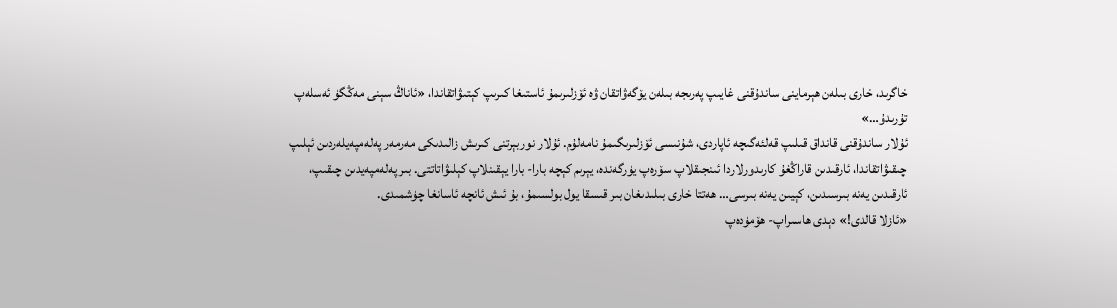خاگرىد، خارى بىلەن ھېرماينى ساندۇقنى غايىپ پەرىجە بىلەن يۆگەۋاتقان ۋە ئۆزلىرىمۇ ئاستىغا كىرىپ كېتىۋاتقاندا، «ئاناڭ سېنى مەڭگۈ ئەسلەپ تۇرىدۇ…»
ئۇلار ساندۇقنى قانداق قىلىپ قەلئەگىچە ئاپاردى، شۇنىسى ئۆزلىرىگىمۇ نامەلۇم. ئۇلار نوربېرتنى كىرىش زالىدىكى مەرمەر پەلەمپەيلەردىن ئېلىپ چىقىۋاتقاندا، ئارقىدىن قاراڭغۇ كارىدورلاردا ئىنجىقلاپ سۆرەپ يۈرگەندە، يېرىم كېچە بارا- بارا يېقىنلاپ كېلىۋاتاتتى. بىر پەلەمپەيدىن چىقىپ، ئارقىدىن يەنە بىرسىدىن، كېيىن يەنە بىرسى… ھەتتا خارى بىلىدىغان بىر قىسقا يول بولسىمۇ، بۇ ئىش ئانچە ئاسانغا چۈشمىدى.
«ئازلا قالدى!» دېدى ھاسىراپ- ھۆمۈدەپ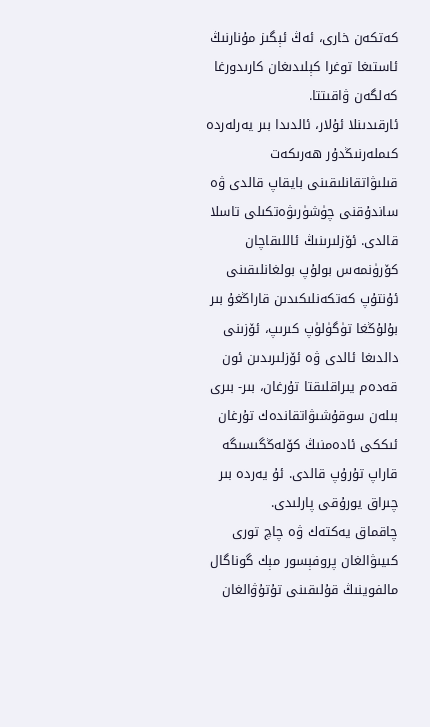كەتكەن خارى، ئەڭ ئېگىز مۇنارنىڭ ئاستىغا توغرا كېلىدىغان كارىدورغا كەلگەن ۋاقىتتا.
ئارقىدىنلا ئۇلار، ئالدىدا بىر يەرلەردە كىملەرنىڭدۇر ھەرىكەت قىلىۋاتقانلىقىنى بايقاپ قالدى ۋە ساندۇقنى چۈشۈرىۋەتكىلى تاسلا قالدى. ئۆزلىرىنىڭ ئاللىقاچان كۆرۈنمەس بولۇپ بولغانلىقىنى ئۇنتۇپ كەتكەنلىكىدىن قاراڭغۇ بىر بۇلۇڭغا تۈگۈلۈپ كىرىپ، ئۆزىنى دالدىغا ئالدى ۋە ئۆزلىرىدىن ئون قەدەم يىراقلىقتا تۇرغان، بىر- بىرى بىلەن سوقۇشىۋاتقاندەك تۇرغان ئىككى ئادەمنىڭ كۆلەڭگىسىگە قاراپ تۇرۇپ قالدى. ئۇ يەردە بىر چىراق يورۇقى پارلىدى.
چاقماق يەكتەك ۋە چاچ تورى كىيىۋالغان پروفېسور مېك گوناگال مالفوينىڭ قۇلىقىنى تۇتۇۋالغان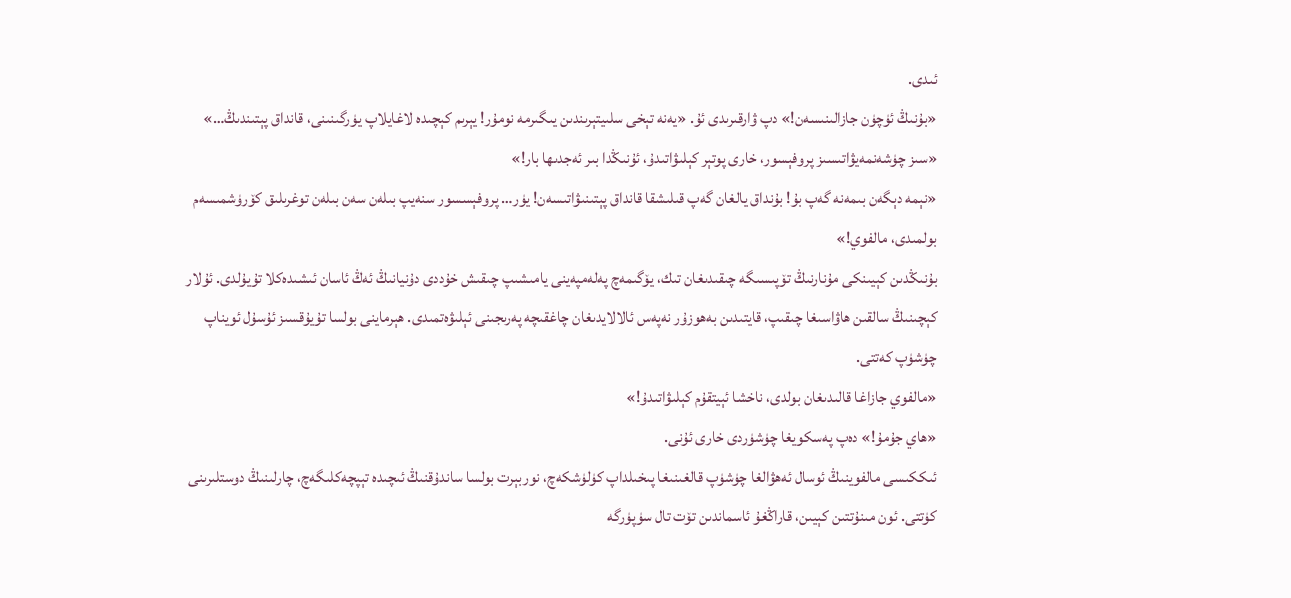ئىدى.
«بۇنىڭ ئۈچۈن جازالىنىسەن!» دپ ۋارقىرىدى ئۇ. «يەنە تېخى سلىيتېرىندىن يىگىرمە نومۇر! يېرىم كېچىدە لاغايلاپ يۈرگىنىنى، قانداق پېتىندىڭ…»
«سىز چۈشەنمەيۋاتىسىز پروفېسور، خارى پوتېر كېلىۋاتىدۇ، ئۇنىڭدا بىر ئەجدىھا بار!»
«نېمە دېگەن بىمەنە گەپ بۇ! بۇنداق يالغان گەپ قىلىشقا قانداق پېتىنىۋاتىسەن! يۈر… پروفېسسور سنەيپ بىلەن سەن بىلەن توغرىلىق كۆرۈشمىسەم بولمىدى، مالفوي!»
بۇنىڭدىن كېيىنكى مۇنارنىڭ تۆپىسىگە چىقىدىغان تىك، يۆگىمەچ پەلەمپەينى يامىشىپ چىقىش خۇددى دۇنيانىڭ ئەڭ ئاسان ئىشىدەكلا تۇيۇلدى. ئۇلار كېچىنىڭ سالقىن ھاۋاسىغا چىقىپ، قايتىدىن بەھوزۇر نەپەس ئالالايدىغان چاغقىچە پەرىجىنى ئېلىۋەتمىدى. ھېرماينى بولسا تۇيۇقسىز ئۇسۇل ئويناپ چۈشۈپ كەتتى.
«مالفوي جازاغا قالىدىغان بولدى، ناخشا ئېيتقۇم كېلىۋاتىدۇ!»
«ھاي جۇمۇ!» دەپ پەسكويغا چۈشۈردى خارى ئۇنى.
ئىككىسى مالفوينىڭ ئوسال ئەھۋالغا چۈشۈپ قالغىنىغا پىخىلداپ كۈلۈشكەچ، نوربېرت بولسا ساندۇقنىڭ ئىچىدە تېپچەكلىگەچ، چارلىنىڭ دوستلىرىنى كۈتتى. ئون مىنۇتتىن كېيىن، قاراڭغۇ ئاسماندىن تۆت تال سۈپۈرگە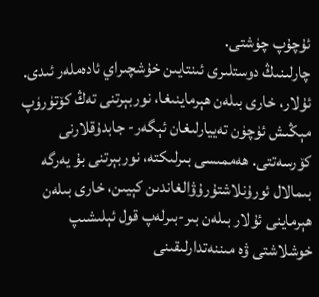ئۇچۇپ چۈشتى.
چارلىنىڭ دوستلىرى ئىنتايىن خۇشچىراي ئادەملەر ئىدى. ئۇلار، خارى بىلەن ھېرماينىغا، نوربېرتنى تەڭ كۆتۈرۈپ مېڭىش ئۈچۈن تەييارلىغان ئېگەر- جابدۇقلارنى كۆرسەتتى. ھەممىسى بىرلىكتە، نوربېرتنى بۇ يەرگە بىمالال ئورۇنلاشتۇرۇۋالغاندىن كېيىن، خارى بىلەن ھېرماينى ئۇلار بىلەن بىر-بىرلەپ قول ئېلىشىپ خوشلاشتى ۋە مىننەتدارلىقىنى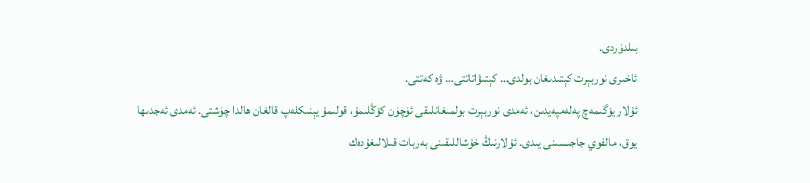بىلدۈردى.
ئاخىرى نوربېرت كېتىدىغان بولدى… كېتىۋاتاتتى… ۋە كەتتى.
ئۇلار يۆگىمەچ پەلەمپەيدىن، ئەمدى نوربېرت بولمىغانلىقى ئۈچۈن كۆڭلىمۇ، قولىمۇ يېنىكلەپ قالغان ھالدا چۈشتى. ئەمدى ئەجدىھا يوق، مالفوي جاجىسىنى يىدى. ئۇلارنىڭ خۇشاللىقىنى بەربات قىلالىغۇدەك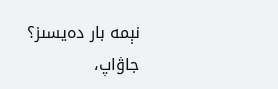نېمە بار دەيسىز؟
جاۋاپ،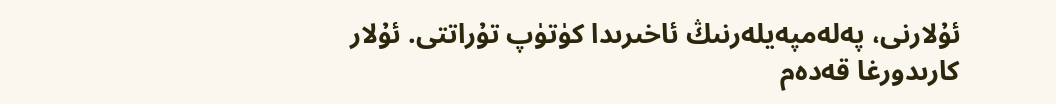ئۇلارنى، پەلەمپەيلەرنىڭ ئاخىرىدا كۈتۈپ تۇراتتى. ئۇلار كارىدورغا قەدەم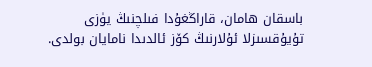باسقان ھامان، قاراڭغۇدا فىلچنىڭ يۈزى تۇيۇقسىزلا ئۇلارنىڭ كۆز ئالدىدا نامايان بولدى.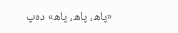«پاھ، پاھ، پاھ» دەپ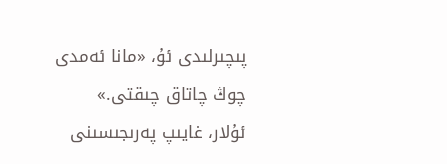پىچىرلىدى ئۇ، «مانا ئەمدى چوڭ چاتاق چىقتى.»
ئۇلار، غايىپ پەرىجىسىنى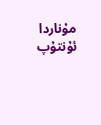مۇناردا ئۇنتۇپ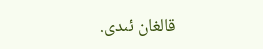قالغان ئىدى.